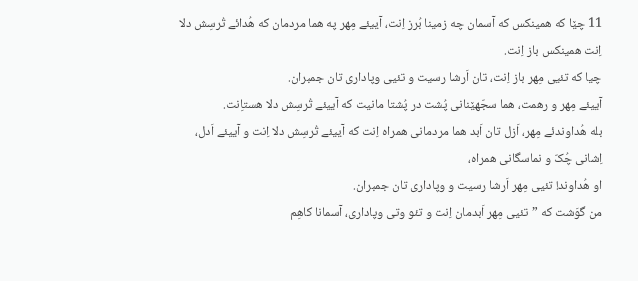11 چێا که همینکس که آسمان چه زمینا بُرز اِنت، آییئے مِهر په هما مردمان که هُدائے تُرسِش دلا اِنت همینکس باز اِنت.
چیا که تئیی مِهر باز اِنت، تان اَرشا رسیت و تئیی وپاداری تان جمبران.
آییئے مِهر و رهمت، هما سجّهێنانی پُشت در پُشتا مانیت که آییئے تُرسِش دلا هستاِنت.
بله هُداوندئے مِهر، اَزل تان اَبد هما مردمانی همراه اِنت که آییئے تُرسِش دلا اِنت و آییئے اَدل، اِشانی چُکّ و نماسگانی همراه،
او هُداوند! تئیی مِهر اَرشا رسیت و وپاداری تان جمبران.
من گوَشت که ”تئیی مِهر اَبدمان اِنت و تئو وتی وپاداری، آسمانا کاهِم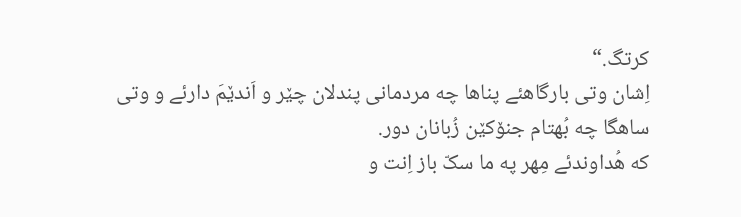کرتگ.“
اِشان وتی بارگاهئے پناها چه مردمانی پندلان چێر و اَندێمَ دارئے و وتی ساهگا چه بُهتام جنۆکێن زُبانان دور.
که هُداوندئے مِهر په ما سکّ باز اِنت و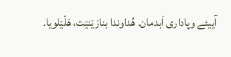آییئے وپاداری اَبدمان. هُداوندا بنازێنێت، هَلّێلویا.